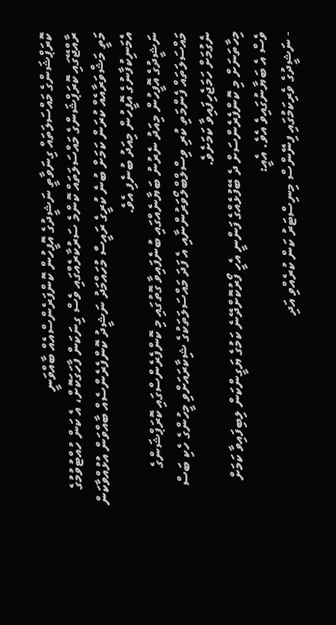ކޮރަޕްޝަންގެ މައްސަލަތައް ގިނަވާތީ ނަޝީދުގެ އޮފީހުން ކޮންފަރެންސްއެއް ބާއްވަނީ
ރާއްޖޭގައި ކޮރަޕްޝަންގެ މައްސަލަތައް ކޮންމެ ސަރުކާރެއްގައި ވެސް ގިނަކަން ފާހަގަކޮށް، އެ ކަން ހުއްޓުވުމުގެ މަތީ މަޝްވަރާއެއް ކުރަން ކަމަށް ބުނެ ކުރީގެ ރައީސް މުހައްމަދު ނަޝީދު ކޮންފެރެންސެއް ބާއްވަން އުޅުއްވާކަން އެމަނިކުފާނުގެ އޮފީހުން މިއަދު ބުނެފި އެވެ.
ނަޝީދުގެ އޮފީހުން މިއަދު ނެރުނު ބަޔާނެއްގައި ބުނެފައިވާ ގޮތުގައި މި ކޮންފެރެންސްގައި ކޮރަޕްޝަންގެ މައްސަލަތައް ފެންމަތި ކުރި ވިސްލްބްލޯވަރުންނާއި އެ ފަދަ މައްސަލަތަކުގެ ޝިކާރައަށްވި މީހުންގެ ހެކި ބަސް ނެގުމަށް ހަމަޖެހިފައިވާ ކަމަށެވެ.
މިހާތަނަށް މި ކޮންފެރެންސަށް ދެ ބޭފުޅެއްގެ ފަންނީ އެހީ ފޯރުކޮށްދޭނެ ކަމުގެ ޔަގީންކަން ލިބިފައިވާ ކަމަށް ވެސް އެ ބަޔާނުގައިވެ އެވެ. އެއީ:
- ނަޝީދުގެ ވެރިކަމުގައި ފިނޭންސް މިނިސްޓަރު ކަން ކުރެއްވި އަދި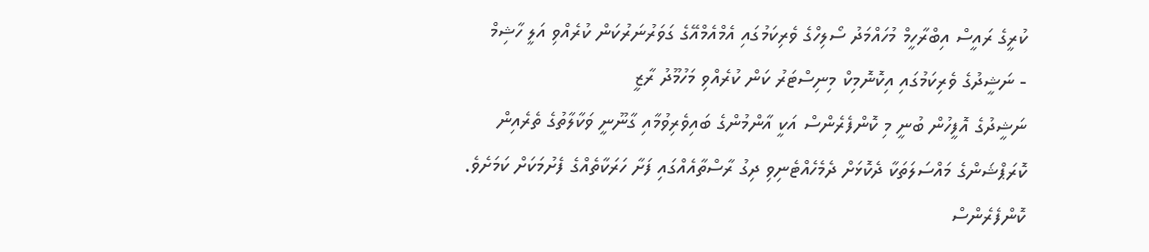ކުރީގެ ރައީސް އިބްރާހީމް މުހައްމަދު ސޯލިހްގެ ވެރިކަމުގައި އެމްއެމްއޭގެ ގަވަރުނަރުކަން ކުރެއްވި އަލީ ހާޝިމް
- ނަޝީދުގެ ވެރިކަމުގައި އިކޮނޮމިކް މިނިސްޓަރު ކަން ކުރެއްވި މަހުމޫދު ރާޒީ
ނަޝީދުގެ އޮފީހުން ބުނީ މި ކޮންފެރެންސް އަކީ އާންމުންގެ ބައިވެރިވުމާއި ގާނޫނީ ވަކާލާތުގެ ތެރެއިން ކޮރަޕްޝަންގެ މައްސަލަތަކާ ދެކޮޅަށް ދެމެހެއްޓެނިވި ދިގު ރާސްތާއެއްގައި ފަށާ ހަރަކާތެއްގެ ފެށުމަކަށް ކަމަށެވެ.
ކޮންފެރެންސް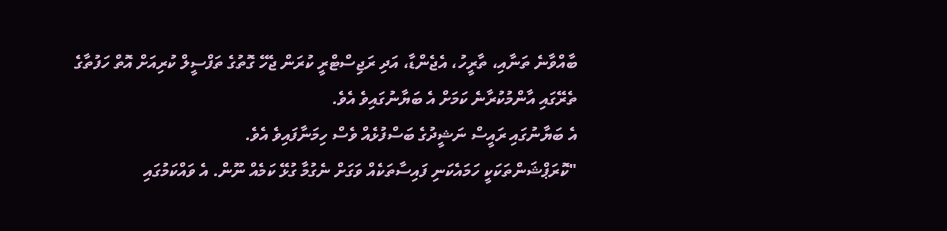ބާއްވާނެ ތަނާއި، ތާރީހު، އެޖެންޑާ، އަދި ރަޖިސްޓްރީ ކުރަން ޖެހޭ ގޮތުގެ ތަފްސީލް ކުރިއަށް އޮތް ހަފުތާގެ ތެރޭގައި އާންމުކުރާނެ ކަމަށް އެ ބަޔާނުގައިވެ އެވެ.
އެ ބަޔާނުގައި ރައީސް ނަޝީދުގެ ބަސްފުޅެއް ވެސް ހިމަނާފައިވެ އެވެ.
"ކޮރަޕްޝަންތަކަކީ ހަމައެކަނި ފައިސާތަކެއް ވަގަށް ނެގުމާ ގުޅޭ ކަމެއް ނޫން. އެ ވައްކަމުގައި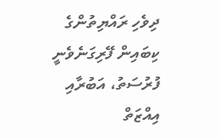ދިވެހި ރައްޔިތުންގެ ކިބައިން ފޭރިގަނެވެނީ ފުރުސަތު، އަބުރާއި އިއްޒަތް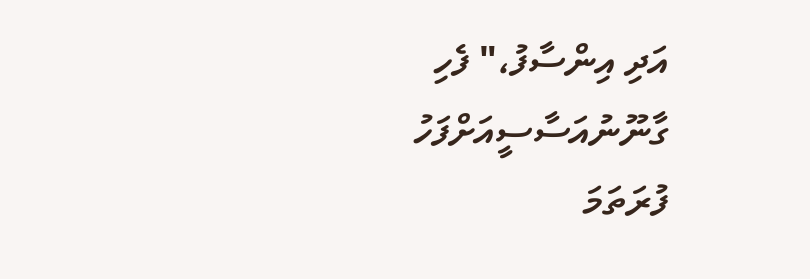އަދި އިންސާފު،" ފެހި ގާނޫނުއަސާސީއަށްފަހު ފުރަތަމަ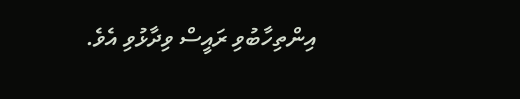އިންތިހާބުވި ރައީސް ވިދާޅުވި އެވެ.